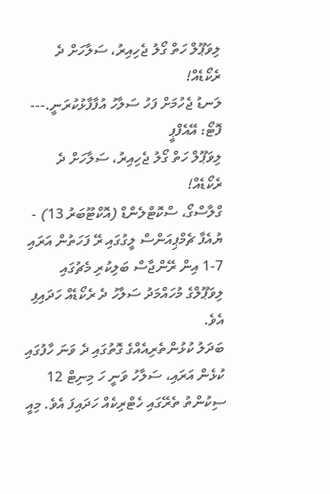ލިވަޕޫލް ހަތް ގޯލު ޖެހިއިރު، ސަލާހަށް ދެ ރެކޯޑެއް!
ލަނޑު ޖެހުމަށް ފަހު ސަލާހު އުފާފާޅުކުރަނީ.--- ފޮޓޯ: އޭއެފްޕީ
ލިވަޕޫލް ހަތް ގޯލު ޖެހިއިރު، ސަލާހަށް ދެ ރެކޯޑެއް!
ގްލާސްގޯ، ސްކޮޓްލެންޑް (އޮކްޓޫބަރު 13) - ޔުއެފާ ޗެމްޕިއަންސް ލީގުގައި ރޭ ފަހަތުން އަރައި 7-1 އިން ރޭންޖާސް ބަލިކުރި މެޗުގައި ލިވަޕޫލްގެ މުހައްމަދު ސަލާހު ދެ ރެކޯޑެއް ހަދައިފި އެވެ.
ބަދަލު ކުޅުންތެރިއެއްގެ ގޮތުގައި ދެ ވަނަ ހާފުގައި ކުޅެން އަރައި، ސަލާހު ވަނީ ހަ މިނިޓް 12 ސިކުންތު ތެރޭގައި ހެޓްރިކެއް ހަދައިފަ އެވެ. މިއީ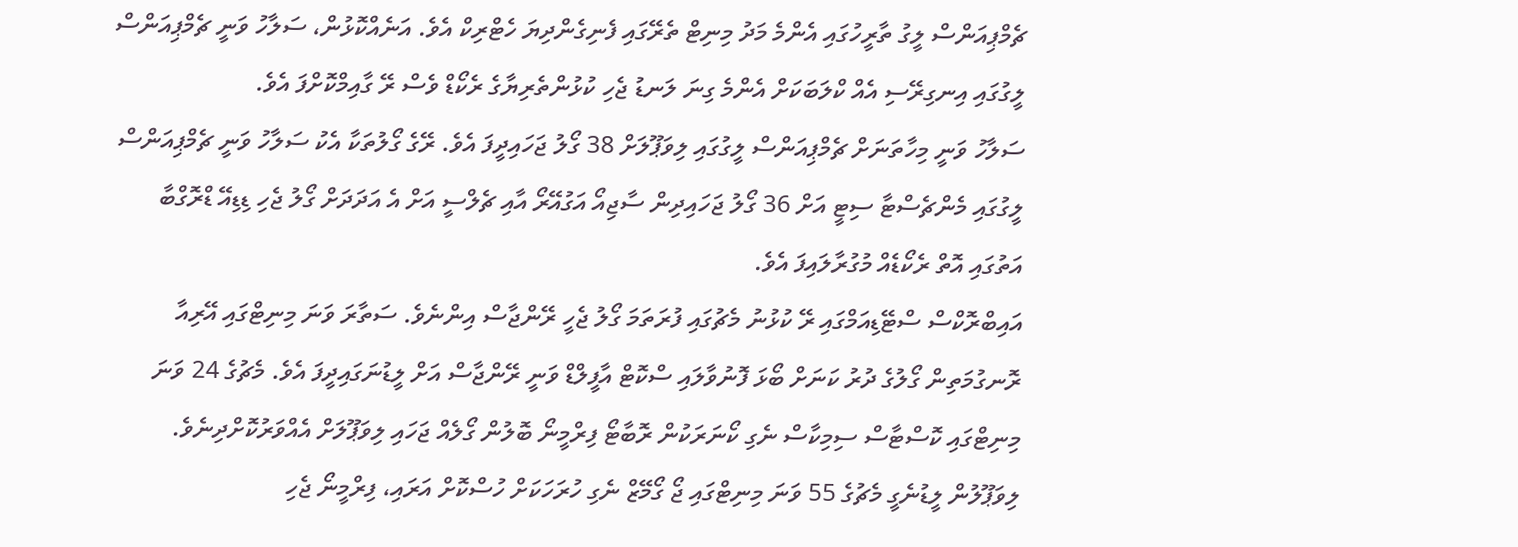ޗެމްޕިއަންސް ލީގު ތާރީހުގައި އެންމެ މަދު މިނިޓް ތެރޭގައި ފެނިގެންދިޔަ ހެޓްރިކް އެވެ. އަނެއްކޮޅުން، ސަލާހު ވަނީ ޗެމްޕިއަންސް ލީގުގައި އިނގިރޭސި އެއް ކްލަބަކަށް އެންމެ ގިނަ ލަނޑު ޖެހި ކުޅުންތެރިޔާގެ ރެކޯޑް ވެސް ރޭ ގާއިމްކޮށްފަ އެވެ.
ސަލާހު ވަނީ މިހާތަނަށް ޗެމްޕިއަންސް ލީގުގައި ލިވަޕޫލަށް 38 ގޯލު ޖަހައިދީފަ އެވެ. ރޭގެ ގޯލުތަކާ އެކު ސަލާހު ވަނީ ޗެމްޕިއަންސް ލީގުގައި މެންޗެސްޓާ ސިޓީ އަށް 36 ގޯލު ޖަހައިދިން ސާޖިއޯ އަގުއޭރޯ އާއި ޗެލްސީ އަށް އެ އަދަދަށް ގޯލު ޖެހި ޑިޑިއޭ ޑްރޮގްބާ އަތުގައި އޮތް ރެކޯޑެއް މުގުރާލައިފަ އެވެ.
އައިބްރޮކްސް ސްޓޭޑިއަމްގައި ރޭ ކުޅުނު މެޗުގައި ފުރަތަމަ ގޯލު ޖެހީ ރޭންޖާސް އިންނެވެ. ސަތާރަ ވަނަ މިނިޓްގައި އޭރިއާ ރޮނގުމަތިން ގޯލުގެ ދުރު ކަނަށް ބޯޅަ ފޮނުވާލައި ސްކޮޓް އާފީލްޑް ވަނީ ރޭންޖާސް އަށް ލީޑުނަގައިދީފަ އެވެ. މެޗުގެ 24 ވަނަ މިނިޓްގައި ކޮސްޓާސް ސިމިކާސް ނެގި ކޯނަރަކުން ރޮބާޓޯ ފިރްމީނޯ ބޮލުން ގޯލެއް ޖަހައި ލިވަޕޫލަށް އެއްވަރުކޮށްދިނެވެ.
ލިވަޕޫލުން ލީޑުނެގީ މެޗުގެ 55 ވަނަ މިނިޓްގައި ޖޯ ގޯމޭޒް ނެގި ހުރަހަކަށް ހުސްކޮށް އަރައި، ފިރްމީނޯ ޖެހި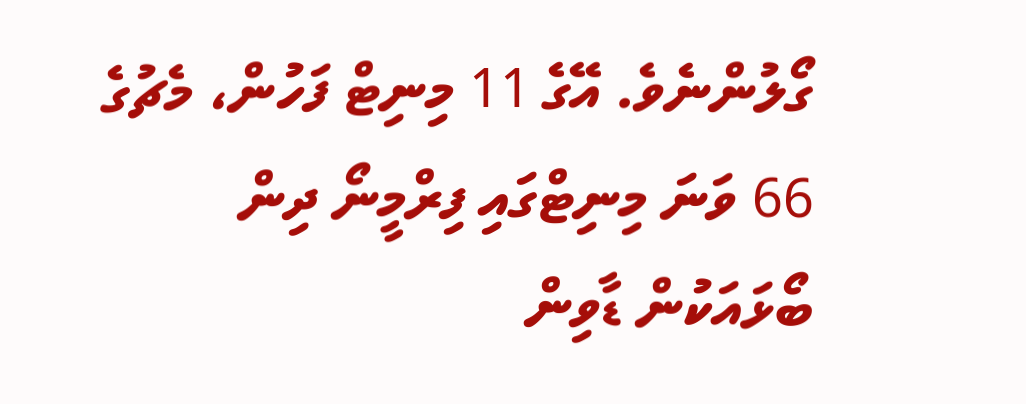ގޯލުންނެވެ. އޭގެ 11 މިނިޓް ފަހުން، މެޗުގެ 66 ވަނަ މިނިޓްގައި ފިރްމީނޯ ދިން ބޯޅައަކުން ޑާވިން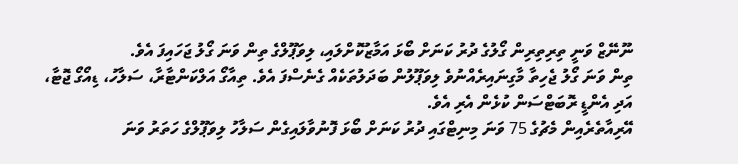ނޫނޭޒް ވަނީ ތިރިތިރިން ގޯލުގެ ދުރު ކަނަށް ބޯޅަ އަމާޒުކޮށްލައި، ލިވަޕޫލްގެ ތިން ވަނަ ގޯލު ޖަހައިފަ އެވެ.
ތިން ވަނަ ގޯލު ޖެހިތާ މާގިނައިރެއްނުވެ ލިވަޕޫލުން ބަދަލުތަކެއް ގެނެސްފަ އެވެ. ތިއާގޯ އަލްކަންޓާރާ، ސަލާހު، ޑިއޯގޯ ޖޮޓާ، އަދި އެންޑީ ރޮބަޓްސަން ކުޅެން އެރި އެވެ.
އޭރިއާތެރެއިން މެޗުގެ 75 ވަނަ މިނިޓްގައި ދުރު ކަނަށް ބޯޅަ ފޮނުވާލައިގެން ސަލާހު ލިވަޕޫލްގެ ހަތަރު ވަނަ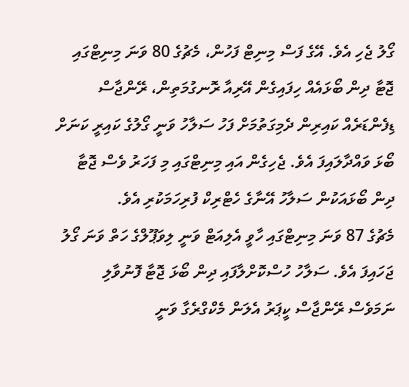ގޯލު ޖެހި އެވެ. އޭގެ ފަސް މިނިޓް ފަހުން، މެޗުގެ 80 ވަނަ މިނިޓްގައި ޖޮޓާ ދިން ބޯޅައެއް ހިފައިގެން އޭރިއާ ރޮނގުމަތިން، ރޭންޖާސް ޑިފެންޑަރެއް ކައިރިން ދެމިގަތުމަށް ފަހު ސަލާހު ވަނީ ގޯލުގެ ކައިރީ ކަނަށް ބޯޅަ ވައްދާލައިފަ އެވެ. ޖެހިގެން އައި މިނިޓްގައި މި ފަހަރު ވެސް ޖޮޓާ ދިން ބޯޅައަކުން ސަލާހު އޭނާގެ ހެޓްރިކް ފުރިހަމަކުރި އެވެ.
މެޗުގެ 87 ވަނަ މިނިޓްގައި ހާވީ އެލިއަޓް ވަނީ ލިވަޕޫލްގެ ހަތް ވަނަ ގޯލު ޖަހައިފަ އެވެ. ސަލާހު ހުސްކޮށްލާފައި ދިން ބޯޅަ ޖޮޓާ ފޮނުވާލި ނަމަވެސް ރޭންޖާސް ކީޕަރު އެލަން މެކްގްރެގާ ވަނީ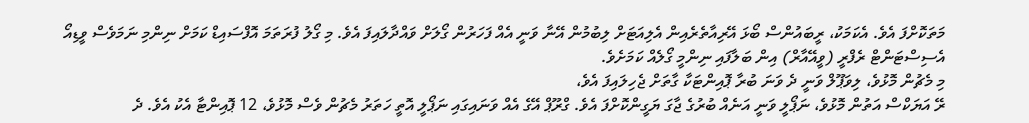މަތަކޮށްފަ އެވެ. އެކަމަކު، ރީބައުންސް ބޯޅަ އޭރިއާތެރެއިން އެލިއަޓަށް ލިބުމުން އޭނާ ވަނީ އެއް ފަހަރުން ގޯލަށް ވައްދާލައިފަ އެވެ. މި ގޯލު ފުރަތަމަ އޮފްސައިޑް ކަމަށް ނިންމި ނަމަވެސް ވީޑިއޯ އެސިސްޓަންޓް ރެފްރީ (ވީއޭއާރް) އިން ބަލާފައި ނިންމީ ގޯލެއް ކަމަށެވެ.
މި މެޗުން މޮޅުވެ، ލިވަޕޫލް ވަނީ ދެ ވަނަ ބުރާ ޕޮއިންޓަކާ ގާތަށް ޖެހިލައިފަ އެވެ،
ރޭ އަޔަކްސް އަތުން މޮޅުވެ، ނަޕޯލީ ވަނީ އަނެއް ބުރުގެ ޖާގަ ޔަގީންކޮށްފަ އެވެ. ގްރޫޕް އޭގެ އެއް ވަނައިގައި ނަޕޯލީ އޮތީ ހަތަރު މެޗުން ވެސް މޮޅުވެ، 12 ޕޮއިންޓާ އެކު އެވެ. ދެ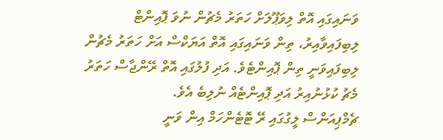ވަނައިގައި އޮތް ލިވަޕޫލަށް ހަތަރު މެޗުން ނުވަ ޕޮއިންޓް ލިބިފައިވާއިރު، ތިން ވަނައިގައި އޮތް އަޔަކްސް އަށް ހަތަރު މެޗުން ލިބިފައިވަނީ ތިން ޕޮއިންޓެވެ. އަދި ފުލުގައި އޮތް ރޭންޖާސް ހަތަރު މެޗު ކުޅުނުއިރު އަދި ޕޮއިންޓެއް ނުލިބެ އެވެ.
ޗެމްޕިއަންސް ލީގުގައި ރޭ ޓޮޓެންހަމް އިން ވަނީ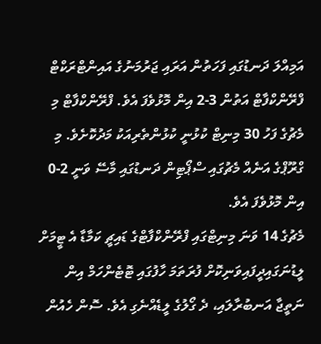އަމިއްލަ ދަނޑުގައި ފަހަތުން އަރައި ޖަރުމަނުގެ އައިންޓްރަކްޓް ފްރޭންކްފާޓް އަތުން 3-2 އިން މޮޅުވެފަ އެވެ. ފްރޭންކްފާޓް މި މެޗުގެ ފަހު 30 މިނިޓް ކުޅުނީ ކުޅުންތެރިއަކު މަދުކޮށެވެ. މި ގްރޫޕްގެ އަނެއް މެޗުގައި ސްޕޯޓިން ދަނޑުގައި މާސޭ ވަނީ 2-0 އިން މޮޅުވެފަ އެވެ.
މެޗުގެ 14 ވަނަ މިނިޓްގައި ފްރޭންކްފާޓްގެ ޑައިޗީ ކަމާޑާ އެ ޓީމަށް ލީޑުނަގައިދީފައިވަނިކޮށް ފުރަތަމަ ހާފުގައި ޓޮޓެންހަމް އިން ނަތީޖާ އަނބުރާލައި، ދެ ގޯލުގެ ލީޑެއްނެގި އެވެ. ސޮން ހެއުން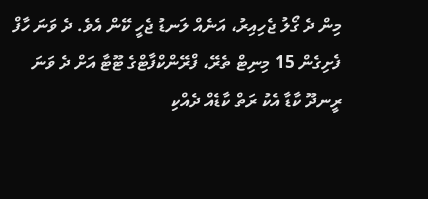މިން ދެ ގޯލު ޖެހިއިރު، އަނެއް ލަނޑު ޖެހީ ކޭން އެވެ. ދެ ވަނަ ހާފް ފެށިގެން 15 މިނިޓް ތެރޭ، ފްރޭންކްފާޓްގެ ޓޫޓާ އަށް ދެ ވަނަ ރީނދޫ ކާޑާ އެކު ރަތް ކާޑެއް ދެއްކި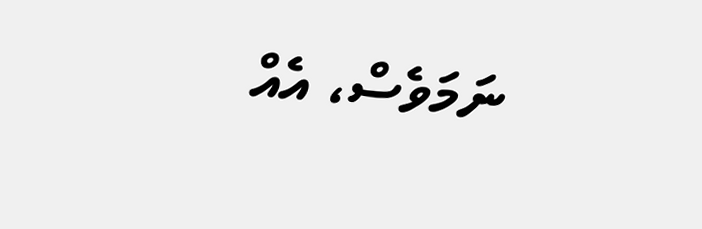ނަމަވެސް، އެއް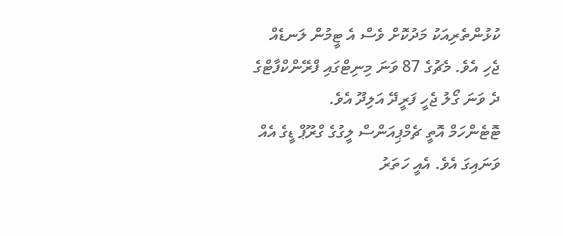ކުޅުންތެރިއަކު މަދުކޮށް ވެސް އެ ޓީމުން ލަނޑެއް ޖެހި އެވެ. މެޗުގެ 87 ވަނަ މިނިޓްގައި ފްރޭންކްފާޓްގެ ދެ ވަނަ ގޯލު ޖެހީ ފަރީދޭ އަލިދޫ އެވެ.
ޓޮޓެންހަމް އޮތީ ޗެމްޕިއަންސް ލީގުގެ ގްރޫޕް ޑީގެ އެއް ވަނައިގަ އެވެ. އެއީ ހަތަރު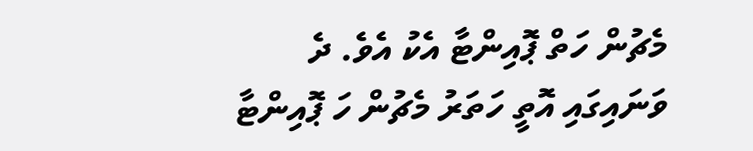މެޗުން ހަތް ޕޮއިންޓާ އެކު އެވެ. ދެ ވަނައިގައި އޮތީ ހަތަރު މެޗުން ހަ ޕޮއިންޓާ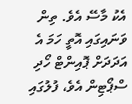އެކު މާސޭ އެވެ. ތިން ވަނައިގައި އޮތީ ހަމަ އެ އަދަދަށް ޕޮއިންޓް ހޯދި ސްޕޯޓިން އެވެ، ފުލުގައި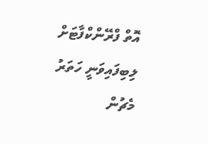އޮތް ފްރޭންކްފާޓަށް ލިބިފައިވަނީ ހަތަރު މެޗުން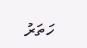ހަތަރު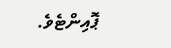ޕޮއިންޓެވެ.